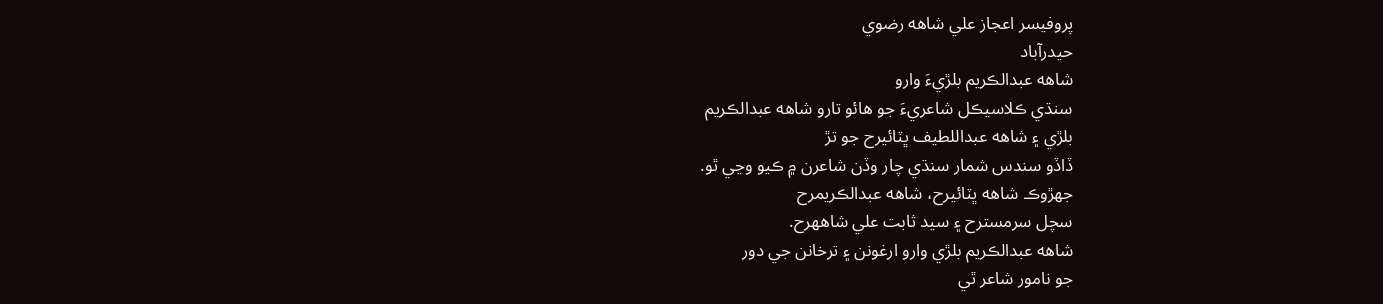پروفيسر اعجاز علي شاهه رضوي
حيدرآباد
شاهه عبدالڪريم بلڙيءَ وارو
سنڌي ڪلاسيڪل شاعريءَ جو هائو تارو شاهه عبدالڪريم
بلڙي ۽ شاهه عبداللطيف ڀٽائيرح جو تڙ
ڏاڏو سندس شمار سنڌي چار وڏن شاعرن ۾ ڪيو وڃي ٿو.
جھڙوڪ شاھه ڀٽائيرح، شاهه عبدالڪريمرح
سچل سرمسترح ۽ سيد ثابت علي شاههرح.
شاهه عبدالڪريم بلڙي وارو ارغونن ۽ ترخانن جي دور
جو نامور شاعر ٿي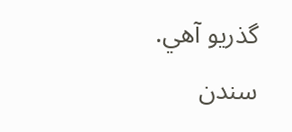گذريو آهي. سندن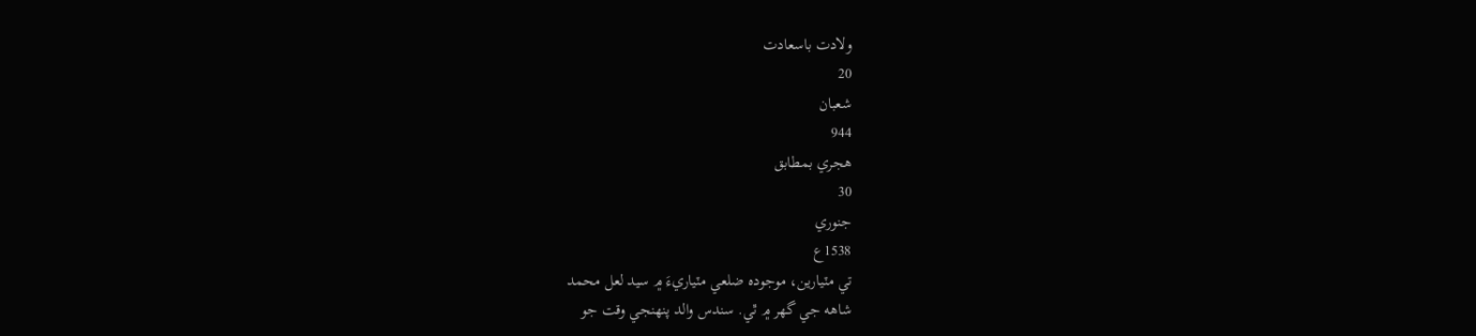ولادت باسعادت
20
شعبان
944
هجري بمطابق
30
جنوري
1538ع
تي مٽيارين، موجوده ضلعي مٽياريءَ ۾ سيد لعل محمد
شاهه جي گھر ۾ ٿي. سندس والد پنھنجي وقت جو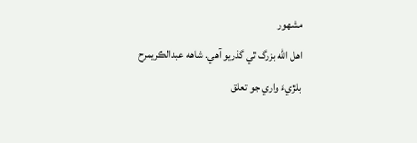مشھور
اھل الله بزرگ ٿي گذريو آهي. شاهه عبدالڪريمرح
بلڙيءَ واري جو تعلق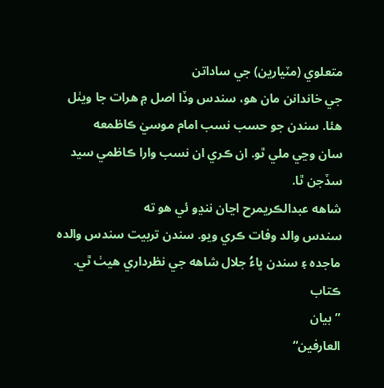متعلوي (مٽيارين) جي ساداتن
جي خاندانن مان هو، سندس وڏا اصل ۾ هرات جا ويٺل
هئا. سندن جو حسب نسب امام موسيٰ ڪاظمعه
سان وڃي ملي ٿو. ان ڪري ان نسب وارا ڪاظمي سيد
سڏجن ٿا.
شاهه عبدالڪريمرح اڃان ننڍو ئي هو ته
سندس والد وفات ڪري ويو. سندن تربيت سندس والده
ماجده ۽ سندن ڀاءُ جلال شاهه جي نظرداري هيٺ ٿي.
ڪتاب
”بيان
العارفين“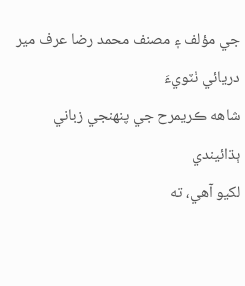جي مؤلف ۽ مصنف محمد رضا عرف مير دريائي ٺٽويءَ
شاهه ڪريمرح جي پنھنجي زباني ٻڌائيندي
لکيو آھي، ته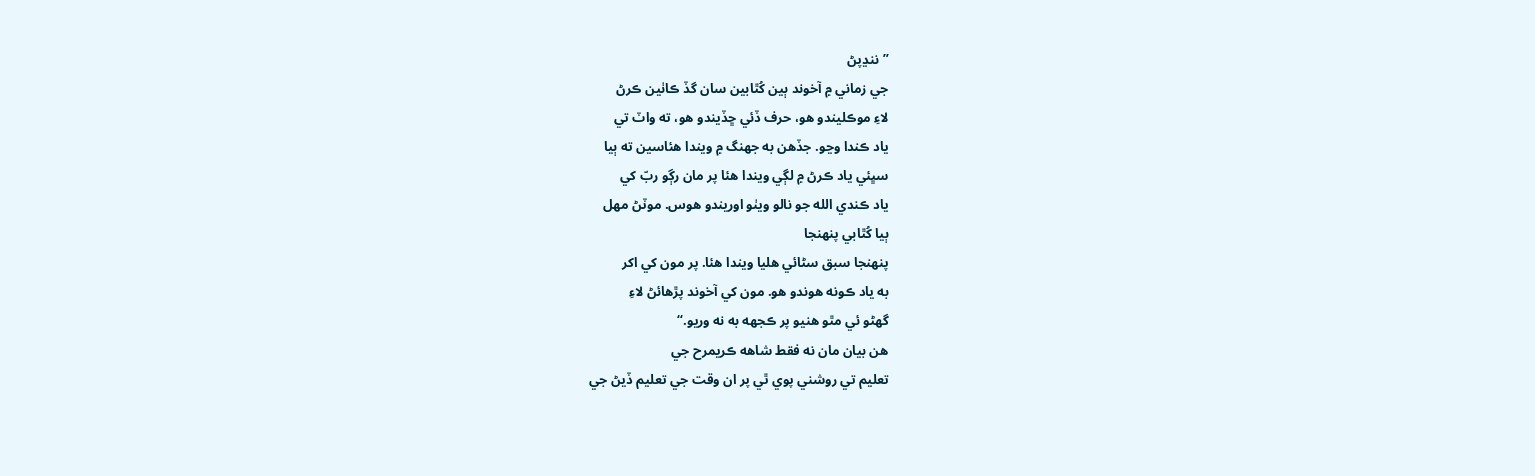”ننڍپڻ
جي زماني ۾ آخوند ٻين کُٿابين سان گڏ ڪاٺين ڪرڻ
لاءِ موڪليندو هو، حرف ڏئي ڇڏيندو هو، ته واٽ تي
ياد ڪندا وڃو. جڏهن به جھنگ ۾ ويندا ھئاسين ته ٻيا
سڀئي ياد ڪرڻ ۾ لڳي ويندا هئا پر مان رڳو ربّ کي
ياد ڪندي الله جو نالو ويٺو اوريندو هوس. موٽڻ مھل
ٻيا کُٿابي پنھنجا
پنھنجا سبق سڻائي ھليا ويندا ھئا. پر مون کي اکر
به ياد ڪونه هوندو هو. مون کي آخوند پڙهائڻ لاءِ
گھڻو ئي مٿو ھنيو پر ڪجھه به نه وريو.“
هن بيان مان نه فقط شاهه ڪريمرح جي
تعليم تي روشني پوي ٿي پر ان وقت جي تعليم ڏيڻ جي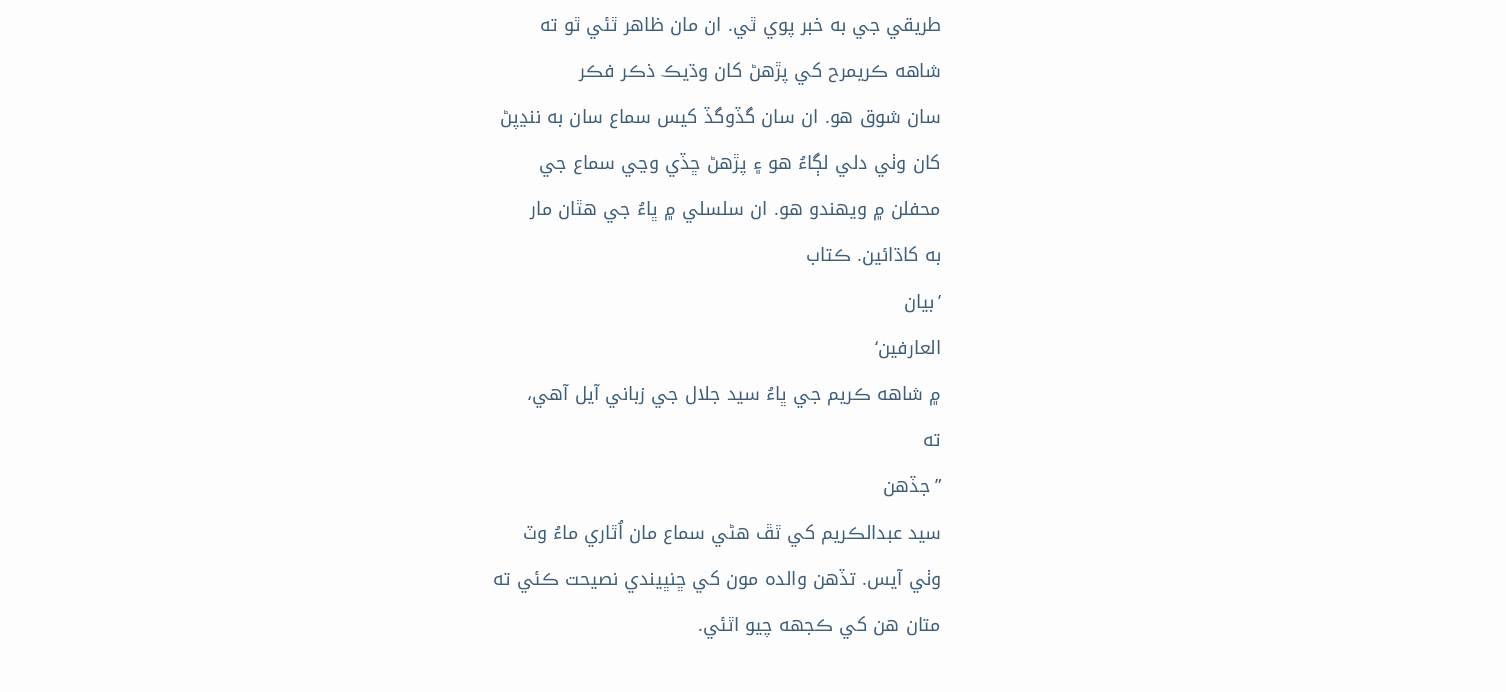طريقي جي به خبر پوي ٿي. ان مان ظاهر ٿئي ٿو ته
شاهه ڪريمرح کي پڙهڻ کان وڌيڪ ذڪر فڪر
سان شوق هو. ان سان گڏوگڏ کيس سماع سان به ننڍپڻ
کان وٺي دلي لڳاءُ هو ۽ پڙهڻ ڇڏي وڃي سماع جي
محفلن ۾ ويھندو ھو. ان سلسلي ۾ ڀاءُ جي ھٿان مار
به کاڌائين. ڪتاب
’بيان
العارفين‘
۾ شاهه ڪريم جي ڀاءُ سيد جلال جي زباني آيل آهي،
ته
”جڏهن
سيد عبدالڪريم کي ٿڦ هڻي سماع مان اُٿاري ماءُ وٽ
وٺي آيس. تڏهن والده مون کي ڇنڀيندي نصيحت ڪئي ته
متان هن کي ڪجھه چيو اٿئي.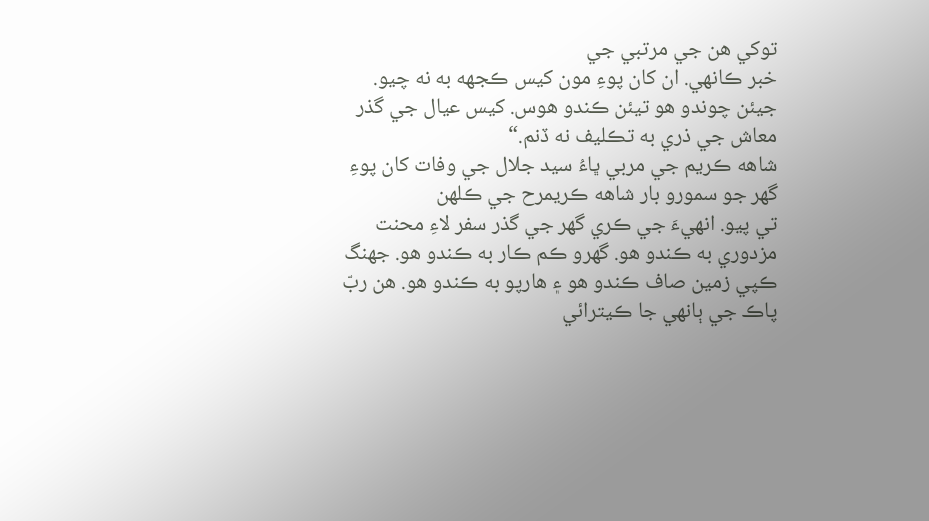توکي هن جي مرتبي جي
خبر ڪانھي. ان کان پوءِ مون کيس ڪجھه به نه چيو.
جيئن چوندو هو تيئن ڪندو هوس. کيس عيال جي گذر
معاش جي ذري به تڪليف نه ڏنم.“
شاهه ڪريم جي مربي ڀاءُ سيد جلال جي وفات کان پوءِ
گھر جو سمورو بار شاھه ڪريمرح جي ڪلھن
تي پيو. انھيءَ جي ڪري گھر جي گذر سفر لاءِ محنت
مزدوري به ڪندو هو. گھرو ڪم ڪار به ڪندو هو. جھنگ
ڪپي زمين صاف ڪندو ھو ۽ ھارپو به ڪندو هو. هن ربّ
پاڪ جي ٻانھي جا ڪيترائي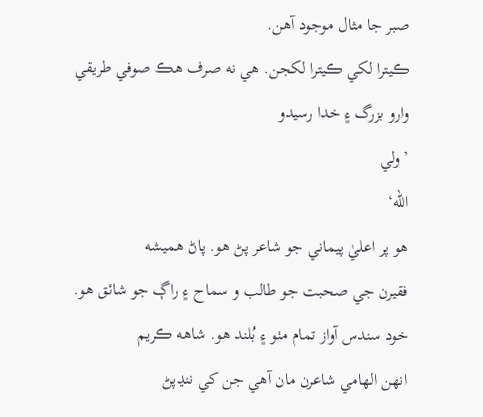صبر جا مثال موجود آھن.
ڪيترا لکي ڪيترا لکجن. ھي نه صرف هڪ صوفي طريقي
وارو بزرگ ۽ خدا رسيدو
’ولي
الله‘
هو پر اعليٰ پيماني جو شاعر پڻ هو. پاڻ هميشه
فقيرن جي صحبت جو طالب و سماح ۽ راڳ جو شائق هو.
خود سندس آواز تمام مٺو ۽ بُلند هو. شاهه ڪريم
انھن الھامي شاعرن مان آھي جن کي ننڍپڻ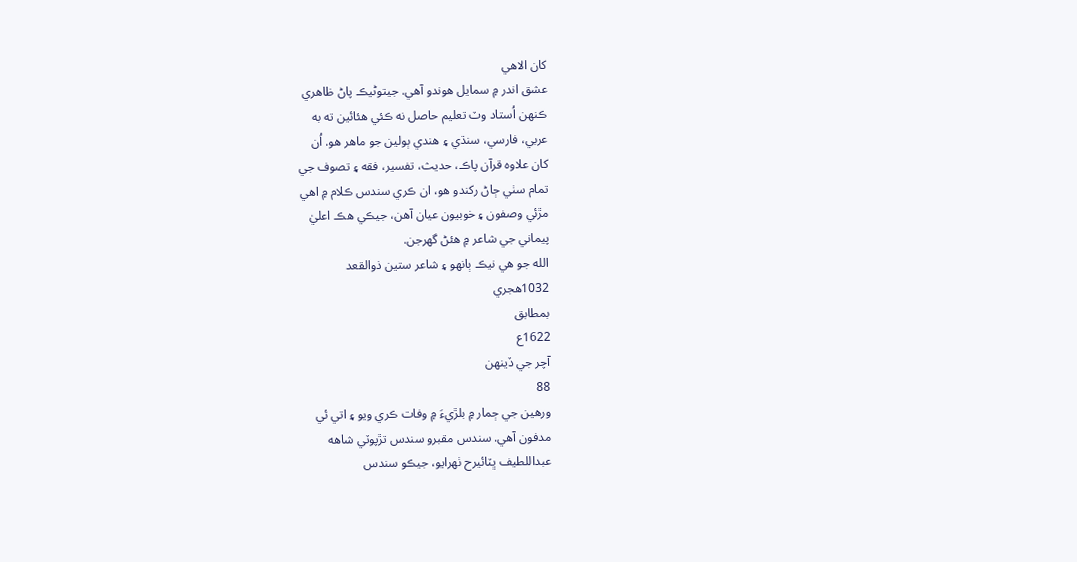کان الاھي
عشق اندر ۾ سمايل ھوندو آھي. جيتوڻيڪ پاڻ ظاھري
ڪنھن اُستاد وٽ تعليم حاصل نه ڪئي هئائين ته به
عربي، فارسي، سنڌي ۽ هندي ٻولين جو ماهر هو. اُن
کان علاوه قرآن پاڪ، حديث، تفسير، فقه ۽ تصوف جي
تمام سٺي ڄاڻ رکندو هو، ان ڪري سندس ڪلام ۾ اهي
مڙئي وصفون ۽ خوبيون عيان آهن، جيڪي هڪ اعليٰ
پيماني جي شاعر ۾ هئڻ گھرجن.
الله جو هي نيڪ ٻانھو ۽ شاعر ستين ذوالقعد
1032ھجري
بمطابق
1622ع
آچر جي ڏينھن
88
ورھين جي ڄمار ۾ بلڙيءَ ۾ وفات ڪري ويو ۽ اتي ئي
مدفون آھي. سندس مقبرو سندس تڙپوٽي شاھه
عبداللطيف ڀٽائيرح ٺھرايو، جيڪو سندس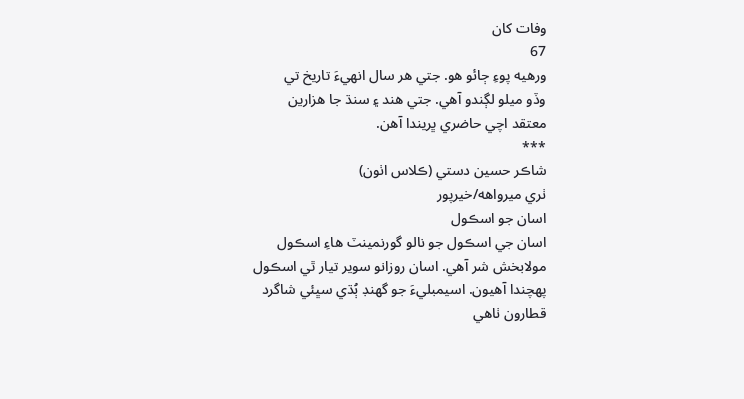وفات کان
67
ورهيه پوءِ ڄائو هو. جتي هر سال انھيءَ تاريخ تي
وڏو ميلو لڳندو آهي. جتي هند ۽ سنڌ جا هزارين
معتقد اچي حاضري ڀريندا آهن.
***
شاڪر حسين دستي (ڪلاس اٺون)
ٺري ميرواهه/خيرپور
اسان جو اسڪول
اسان جي اسڪول جو نالو گورنمينٽ هاءِ اسڪول
مولابخش شر آهي. اسان روزانو سوير تيار ٿي اسڪول
پھچندا آهيون. اسيمبليءَ جو گھنڊ ٻُڌي سڀئي شاگرد
قطارون ٺاھي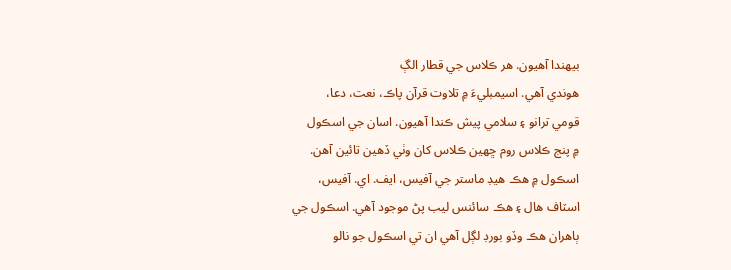بيھندا آھيون. ھر ڪلاس جي قطار الڳ
هوندي آهي. اسيمبليءَ ۾ تلاوت قرآن پاڪ، نعت، دعا،
قومي ترانو ۽ سلامي پيش ڪندا آهيون. اسان جي اسڪول
۾ پنج ڪلاس روم ڇھين ڪلاس کان وٺي ڏھين تائين آهن.
اسڪول ۾ هڪ هيڊ ماستر جي آفيس، ايف. اي. آفيس،
اسٽاف هال ۽ هڪ سائنس ليب پڻ موجود آهي. اسڪول جي
ٻاهران هڪ وڏو بورڊ لڳل آهي ان تي اسڪول جو نالو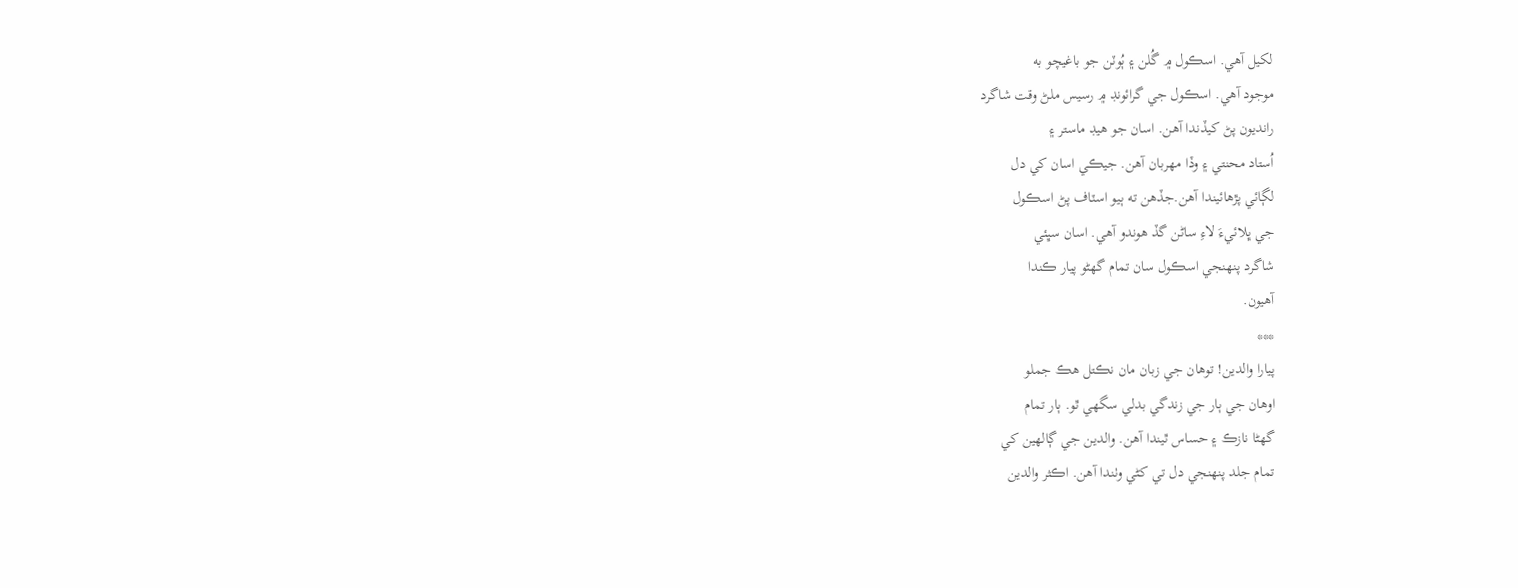لکيل آهي. اسڪول ۾ گُلن ۽ ٻُوٽن جو باغيچو به
موجود آهي. اسڪول جي گرائونڊ ۾ رسيس ملڻ وقت شاگرد
رانديون پڻ کيڏندا آهن. اسان جو هيڊ ماستر ۽
اُستاد محنتي ۽ وڏا مھربان آھن. جيڪي اسان کي دل
لڳائي پڙھائيندا آھن.جڏھن ته ٻيو اسٽاف پڻ اسڪول
جي ڀلائيءَ لاءِ ساڻن گڏ هوندو آهي. اسان سڀئي
شاگرد پنھنجي اسڪول سان تمام گھڻو پيار ڪندا
آھيون.
***
پيارا والدين! توهان جي زبان مان نڪتل هڪ جملو
اوهان جي ٻار جي زندگي بدلي سگھي ٿو. ٻار تمام
گھڻا نازڪ ۽ حساس ٿيندا آھن. والدين جي ڳالھين کي
تمام جلد پنھنجي دل تي کڻي وٺندا آھن. اڪثر والدين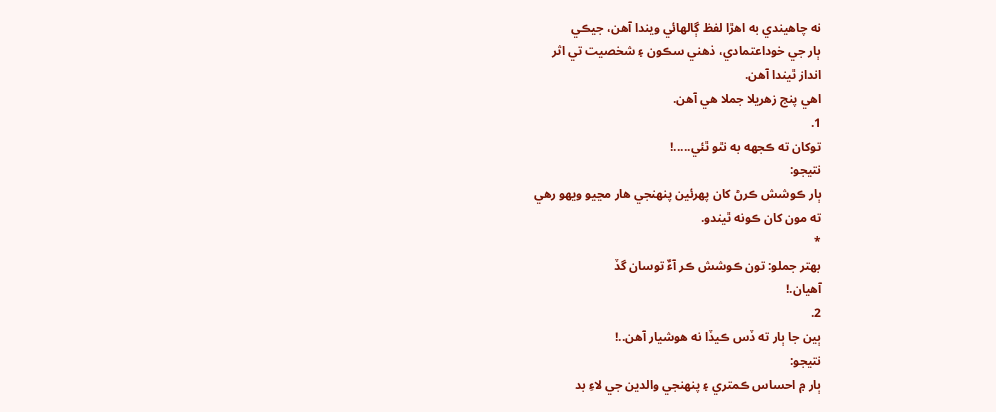نه چاهيندي به اهڙا لفظ ڳالھائي ويندا آھن، جيڪي
ٻار جي خوداعتمادي، ذھني سڪون ۽ شخصيت تي اثر
انداز ٿيندا آھن.
اھي پنج زھريلا جملا ھي آهن.
1.
توکان ته ڪجھه به نٿو ٿئي.....!
نتيجو:
ٻار ڪوشش ڪرڻ کان پھرئين پنھنجي ھار مڃيو ويھو رھي
ته مون کان ڪونه ٿيندو.
*
بھتر جملو: تون ڪوشش ڪر آءٌ توسان گڏ
آهيان.!
2.
ٻين جا ٻار ته ڏس ڪيڏا نه هوشيار آهن..!
نتيجو:
ٻار ۾ احساس ڪمتري ۽ پنھنجي والدين جي لاءِ بد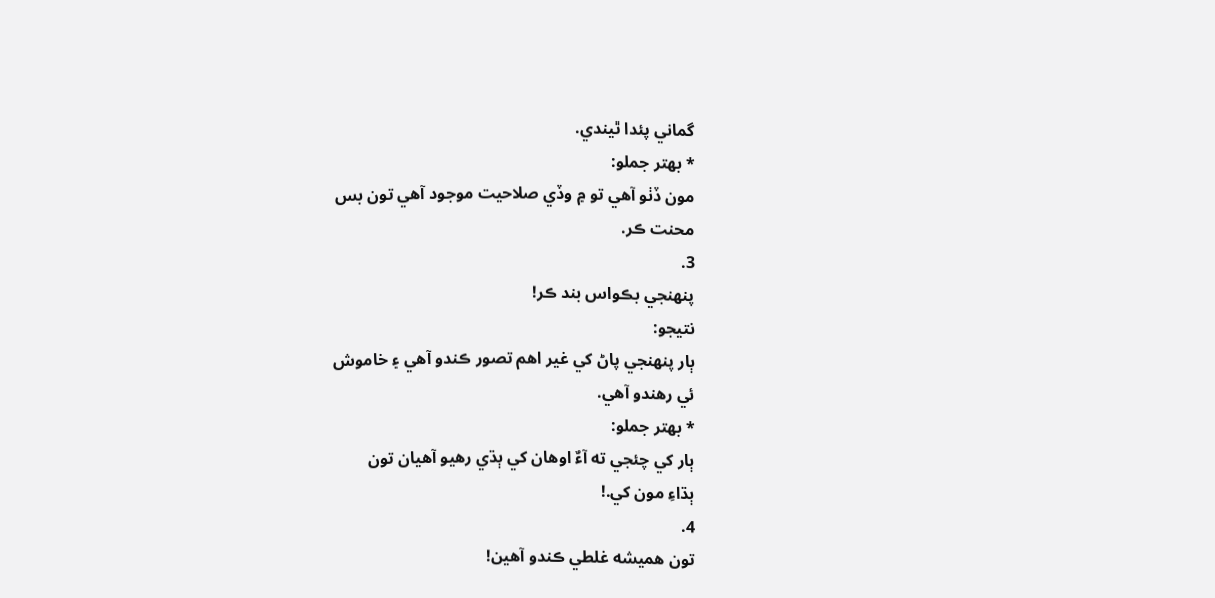گماني پئدا ٿيندي.
* بھتر جملو:
مون ڏٺو آهي تو ۾ وڏي صلاحيت موجود آهي تون بس
محنت ڪر.
3.
پنھنجي بڪواس بند ڪر!
نتيجو:
ٻار پنھنجي پاڻ کي غير اھم تصور ڪندو آهي ۽ خاموش
ئي رهندو آهي.
* بھتر جملو:
ٻار کي چئجي ته آءٌ اوهان کي ٻڌي رهيو آهيان تون
ٻڌاءِ مون کي.!
4.
تون هميشه غلطي ڪندو آهين!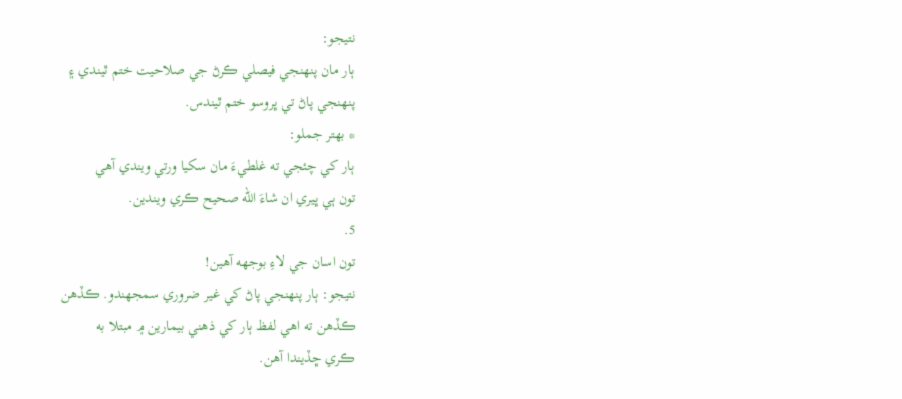نتيجو:
ٻار مان پنھنجي فيصلي ڪرڻ جي صلاحيت ختم ٿيندي ۽
پنھنجي پاڻ تي ڀروسو ختم ٿيندس.
* بھتر جملو:
ٻار کي چئجي ته غلطيءَ مان سکيا ورتي ويندي آهي
تون ٻي ڀيري ان شاءَ الله صحيح ڪري ويندين.
5.
تون اسان جي لاءِ بوجھه آهين!
نتيجو: ٻار پنھنجي پاڻ کي غير ضروري سمجھندو. ڪڏھن
ڪڏھن ته اهي لفظ ٻار کي ذهني بيمارين ۾ مبتلا به
ڪري ڇڏيندا آهن.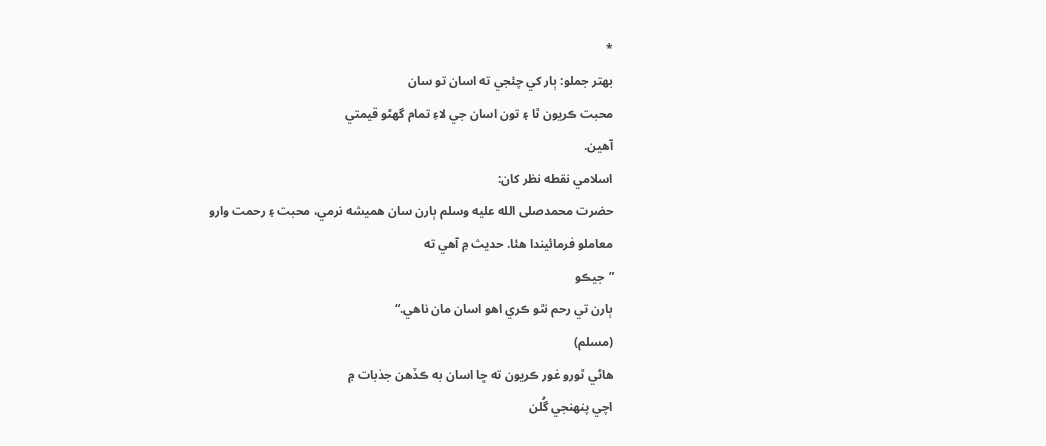*
بھتر جملو: ٻار کي چئجي ته اسان تو سان
محبت ڪريون ٿا ۽ تون اسان جي لاءِ تمام گھڻو قيمتي
آھين.
اسلامي نقطه نظر کان:
حضرت محمدصلى الله عليه وسلم ٻارن سان هميشه نرمي، محبت ۽ رحمت وارو
معاملو فرمائيندا هئا. حديث ۾ آهي ته
”جيڪو
ٻارن تي رحم نٿو ڪري اهو اسان مان ناهي.“
(مسلم)
هاڻي ٿورو غور ڪريون ته ڇا اسان به ڪڏهن جذبات ۾
اچي پنھنجي گُلن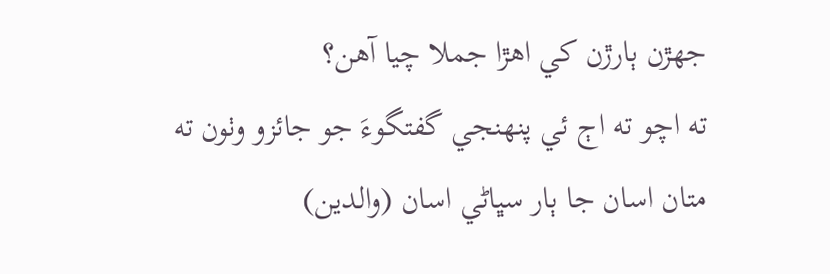جھڙن ٻارڙن کي اھڙا جملا چيا آھن؟
ته اچو ته اڄ ئي پنھنجي گفتگوءَ جو جائزو وٺون ته
متان اسان جا ٻار سڀاڻي اسان (والدين)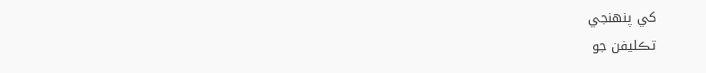کي پنھنجي
تڪليفن جو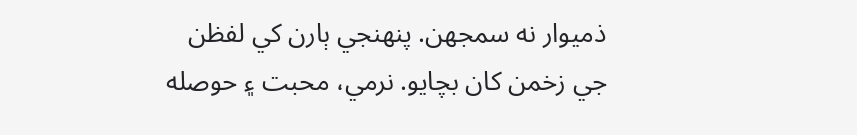ذميوار نه سمجھن. پنھنجي ٻارن کي لفظن
جي زخمن کان بچايو. نرمي، محبت ۽ حوصله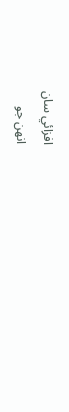افزائي سان
انھن جو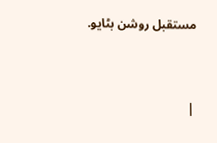مستقبل روشن بڻايو.



 |